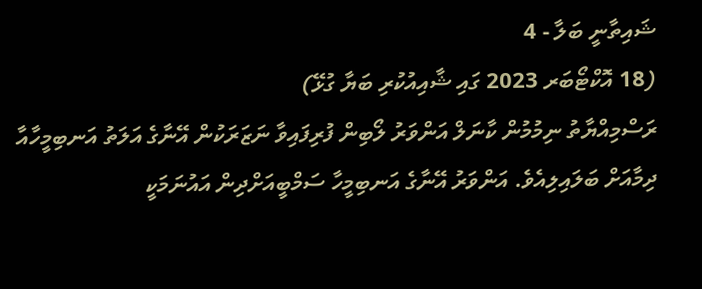ޝައިތާނީ ބަލާ - 4
(18 އޮކްޓޯބަރ 2023 ގައި ޝާއިއުކުރި ބަޔާ ގުޅޭ)
ރަސްމިއްޔާތު ނިމުމުން ކާނަލް އަންވަރު ލޯބިން ފުރިފައިވާ ނަޒަރަކުން އޭނާގެ އަލަތު އަނބިމީހާއާ ދިމާއަށް ބަލައިލިއެވެ. އަންވަރު އޭނާގެ އަނބިމީހާ ސަމްބީއަށްދިން އައުނަމަކީ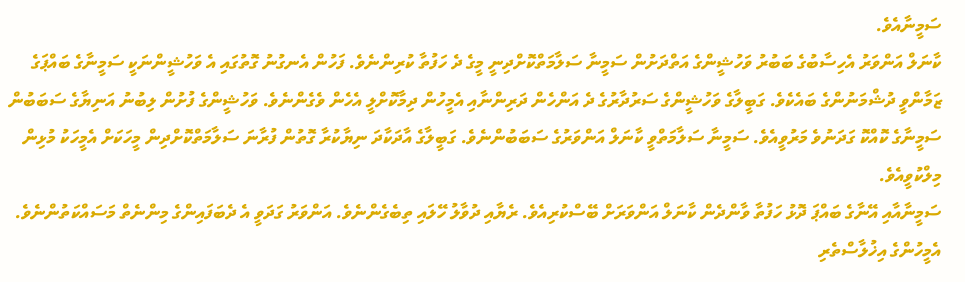ސަމީނާއެވެ.
ކާނަލް އަންވަރު އެހިސާބުގެ ބަބުރު ވަހުޝީންގެ އަތްދަށުން ސަމީނާ ސަލާމަތްކޮށްދިނީ މީގެ ދެ ހަފުތާ ކުރިންނެވެ. ފަހުން އެނގުނު ގޮތުގައި އެ ވަހުޝީންނަކީ ސަމީނާގެ ބައްޕަގެ ޒަމާންވީ ދުޝްމަނުންގެ ބައެކެވެ. ގަބީލާގެ ވަހުޝީންގެ ސަރުދާރުގެ ދެ އަންހެން ދަރިންނާއި އެމީހުން ދިމާކޮށްލީ އެހެން ވެގެންނެވެ. ވަހުޝީންގެ ފުށުން ލިބުނު އަނިޔާގެ ސަބަބުން ސަމީނާގެ ކޮއްކޮ ގަދަނުވެ މަރުވީއެވެ. ސަމީނާ ސަލާމަތްވީ ކާނަލް އަންވަރުގެ ސަބަބުންނެވެ. ގަބީލާގެ އާދަކާދަ ނިޔާކުރާ ގޮތުން ފުރާނަ ސަލާމަތްކޮށްދިން މީހަކަށް އެމީހަކު މުޅިން މިލްކުވީއެވެ.
ސަމީނާއާއި އޭނާގެ ބައްޕަ ދޮޅު ހަފުތާ ވާންދެން ކާނަލް އަންވަރަށް ބޭސްކުރިއެވެ. ރެޔާއި ދުވާލު ހޭލައި ތިބެގެންނެވެ. އަންވަރު ގަދަވީ އެ ދެބަފައިންގެ މިންނެތް މަސައްކަތުންނެވެ. އެމީހުންގެ އިޚުލާސްތެރި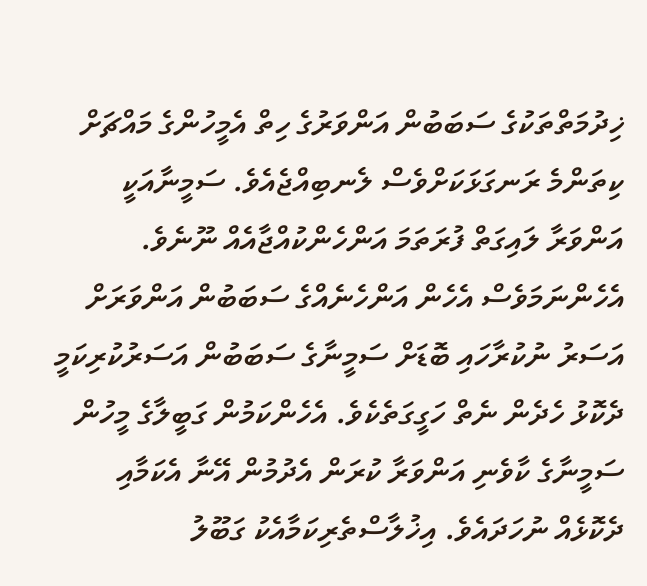ޚިދުމަތްތަކުގެ ސަބަބުން އަންވަރުގެ ހިތް އެމީހުންގެ މައްޗަށް ކިތަންމެ ރަނގަޅަކަށްވެސް ލެނބިއްޖެއެވެ. ސަމީނާއަކީ އަންވަރާ ލައިގަތް ފުރަތަމަ އަންހެންކުއްޖާއެއް ނޫނެވެ. އެހެންނަމަވެސް އެހެން އަންހެނެއްގެ ސަބަބުން އަންވަރަށް އަސަރު ނުކުރާހައި ބޮޑަށް ސަމީނާގެ ސަބަބުން އަސަރުކުރިކަމީ ދެކޮޅު ހެދެން ނެތް ހަގީގަތެކެވެ. އެހެންކަމުން ގަބީލާގެ މީހުން ސަމީނާގެ ކާވެނި އަންވަރާ ކުރަން އެދުމުން އޭނާ އެކަމާއި ދެކޮޅެއް ނުހަދައެވެ. އިޚުލާސްތެރިކަމާއެކު ގަބޫލު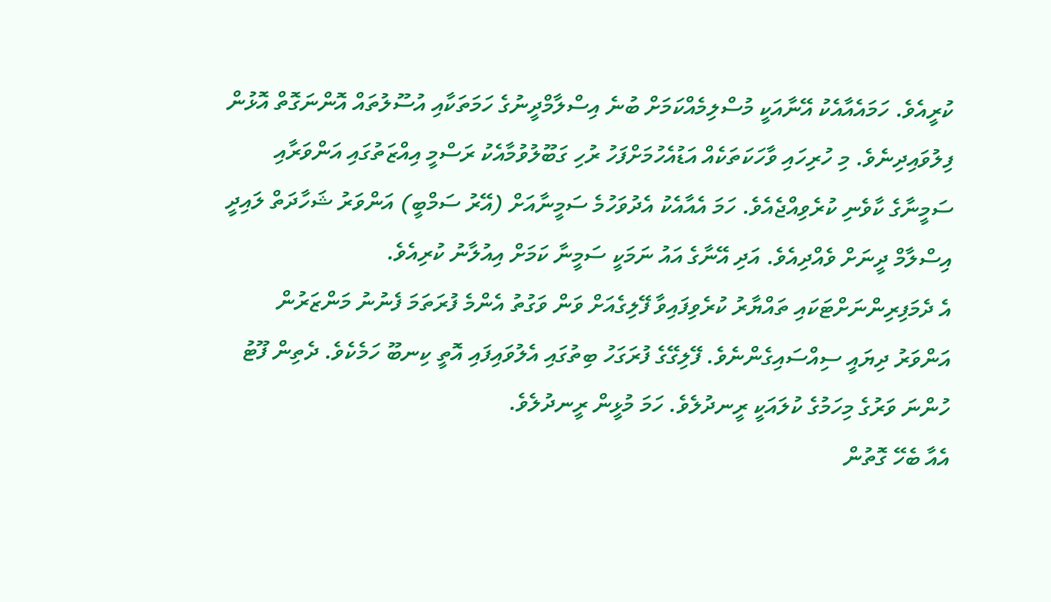ކުރީއެވެ. ހަމައެއާއެކު އޭނާއަކީ މުސްލިމެއްކަމަށް ބުނެ އިސްލާމްދީނުގެ ހަމަތަކާއި އުސޫލުތައް އޮންނަގޮތް އޮޅުން ފިލުވައިދިނެވެ. މި ހުރިހައި ވާހަކަތަކެއް އަޑުއެހުމަށްފަހު ރުހި ގަބޫލުވުމާއެކު ރަސްމީ އިއްޒަތުގައި އަންވަރާއި ސަމީނާގެ ކާވެނި ކުރެވިއްޖެއެވެ. ހަމަ އެއާއެކު އެދުވަހުމެ ސަމީނާއަށް (އޭރު ސަމްބީ) އަންވަރު ޝަހާދަތް ލައިދީ އިސްލާމް ދީނަށް ވެއްދިއެވެ. އަދި އޭނާގެ އައު ނަމަކީ ސަމީނާ ކަމަށް އިއުލާނު ކުރިއެވެ.
އެ ދެމަފިރިންނަށްޓަކައި ތައްޔާރު ކުރެވިފައިވާ ފޭލިގެއަށް ވަން ވަގުތު އެންމެ ފުރަތަމަ ފެނުނު މަންޒަރުން އަންވަރު ދިޔައީ ސިއްސައިގެންނެވެ. ފޭލިގޭގެ ފުރަގަހު ބިތުގައި އެލުވައިފައި އޮތީ ކިނބޫ ހަމެކެވެ. ދެތިން ފޫޓު ހުންނަ ވަރުގެ މިހަމުގެ ކުލައަކީ ރީނދުލެވެ. ހަމަ މުޅީން ރީނދުލެވެ.
އެއާ ބެހޭ ގޮތުން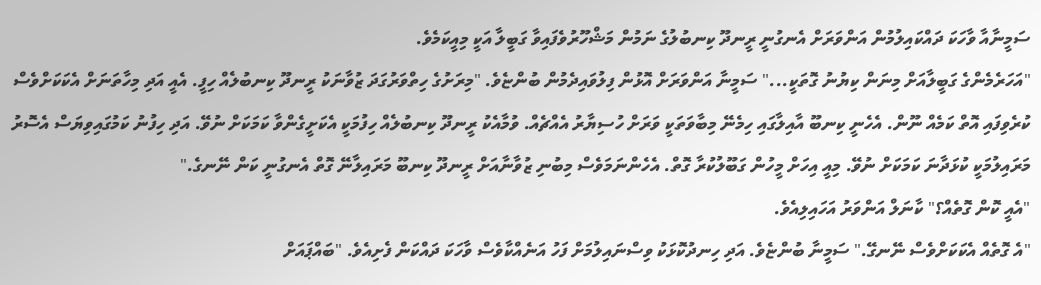ސަމީނާއާ ވާހަކަ ދައްކައިލުމުން އަންވަރަށް އެނގުނީ ރީނދޫ ކިނބުލުގެ ނަމުން މަޝްހޫރުވެފައިވާ ގަބީލާ އަކީ މިއީކަމެވެ.
"އަހަރެމެންގެ ގަބީލާއަށް މިނަން ކިޔުނު ގޮތަކީ..." ސަމީނާ އަންވަރަށް އޮޅުން ފިލުވައިދެމުން ބުންޏެވެ. "މިރަށުގެ ހިތްވަރުގަދަ ޒުވާނަކު ރީނދޫ ކިނބުލެއް ހިފީ. އެއީ އަދި މިހާތަނަށް އެކަކަށްވެސް ކުރެވިފައި އޮތް ކަމެއް ނޫން. އެހެނީ ކިނބޫ އާއިލާގައި ހިމެނޭ މިބާވަތަކީ ވަރަށް ހުސިޔާރު އެއްޗެއް. ވުމާއެކު ރީނދޫ ކިނބުލެއް ހިފުމަކީ އެކަށީގެންވާ ކަމަކަށް ނުވޭ. އަދި ހިފުނު ކަމުގައިވިޔަސް އެސޮރު މަރައިލުމަކީ ކުޅަދާނަ ކަމަކަށް ނުވޭ. މިއީ އިހަށް މީހުން ގަބޫލުކުރާ ގޮތް. އެހެންނަމަވެސް މިބުނި ޒުވާނާއަށް ރީނދޫ ކިނބޫ މަރައިލާނޭ ގޮތް އެނގުނީ ކަން ނޭނގެ."
"އެއީ ކޮން ގޮތެއް؟" ކާނަލް އަންވަރު އަހައިލިއެވެ.
"އެ ގޮތެއް އެކަކަށްވެސް ނޭނގޭ." ސަމީނާ ބުންޏެވެ. އަދި ހިނދުކޮޅަކު ވިސްނައިލުމަށް ފަހު އަނެއްކާވެސް ވާހަކަ ދައްކަން ފެށިއެވެ. "ބައްޕައަށް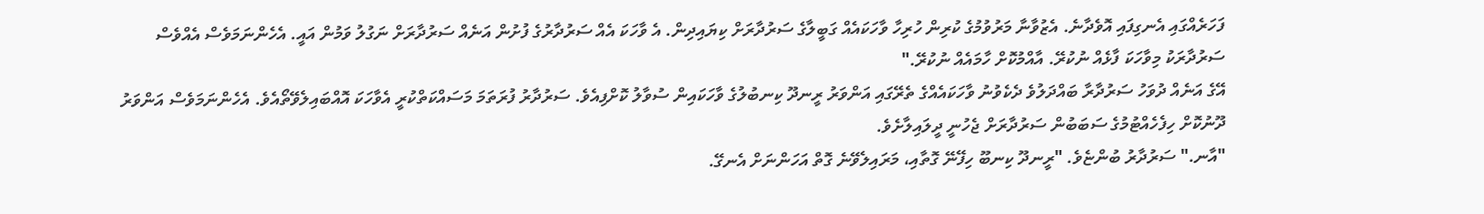ފަހަރެއްގައި އެނގިފައި އޮވެދާނެ. އެޒުވާނާ މަރުވުމުގެ ކުރިން ހުރިހާ ވާހަކައެއް ގަބީލާގެ ސަރުދާރަށް ކިޔައިދިން. އެ ވާހަކަ އެއް ސަރުދާރުގެ ފުށުން އަނެއް ސަރުދާރަށް ނަގުލު ވަމުން އައީ. އެހެންނަމަވެސް އެއްވެސް ސަރުދާރަކު މިވާހަކަ ފާޅެއް ނުކުރޭ. އާއްމުކޮށް ހާމައެއް ނުކުރޭ."
އޭގެ އަނެއް ދުވަހު ސަރުދާރާ ބައްދަލުވެ ދެކެވުނު ވާހަކައެއްގެ ތެރޭގައި އަންވަރު ރީނދޫ ކިނބުލުގެ ވާހަކައިން ސުވާލު ކޮށްފިއެވެ. ސަރުދާރު ފުރަތަމަ މަސައްކަތްކުރީ އެވާހަކަ އޮއްބައިލެވޭތޯއެވެ. އެހެންނަމަވެސް އަންވަރު ދޫނުކޮށް ހިފެހެއްޓުމުގެ ސަބަބުން ސަރުދާރަށް ޖެހުނީ ދީލައިލާށެވެ.
"އާނ." ސަރުދާރު ބުންޏެވެ. "ރީނދޫ ކިނބޫ ހިފޭނޭ ގޮތާއި، މަރައިލެވޭނެ ގޮތް އަހަންނަށް އެނގޭ.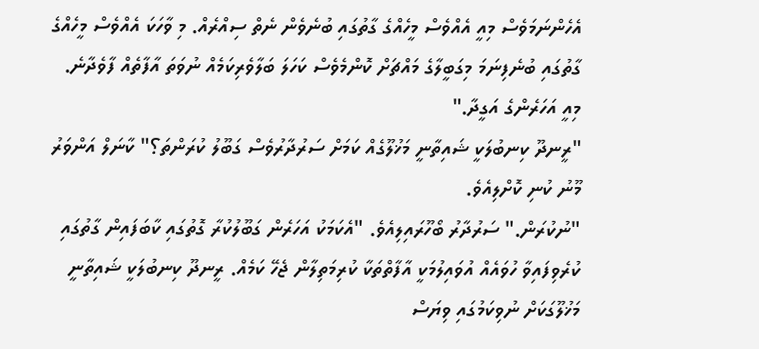އެހެންނަމަވެސް މިއީ އެއްވެސް މީހެއްގެ ގާތުގައި ބުނެވެން ނެތް ސިއްރެއް. މި ވާހަކަ އެއްވެސް މީހެއްގެ ގާތުގައި ބުނެފިނަމަ މިގަބީލާގެ މައްޗަށް ކޮންމެވެސް ކަހަލަ ބަލާވެރިކަމެއް ނުވަތަ އާފާތެއް ފާވެދާނެ. މިއީ އަހަރެންގެ އަގީދާ."
"ރީނދޫ ކިނބުލަކީ ޝައިތާނީ މަޚުލޫގެއް ކަމަށް ސަރުދާރުވެސް ގަބޫލު ކުރަންތަ؟" ކާނަލް އަންވަރު މޫނު ކުނި ކޮށްލިއެވެ.
"ނުކުރަން." ސަރުދާރު ބޯހޫރައިލިއެވެ. "އެކަމަކު އަހަރެން ގަބޫލުކުރާ ގޮތުގައި ކާބަފައިން ގާތުގައި ކުރެވިފައިވާ ހުވައެއް އުވައިލުމަކީ އާފާތްތަކާ ކުރިމަތިލާން ޖެހޭ ކަމެއް. ރީނދޫ ކިނބުލަކީ ޝައިތާނީ މަޚުލޫގަކަށް ނުވިކަމުގައި ވިޔަސް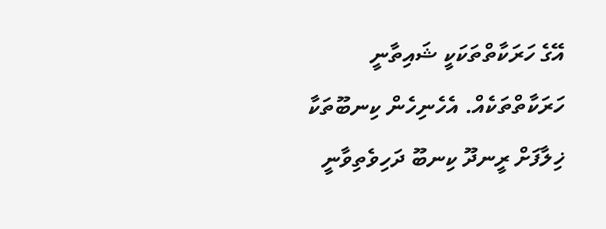އޭގެ ހަރަކާތްތަކަކީ ޝައިތާނީ ހަރަކާތްތަކެއް. އެހެނިހެން ކިނބޫތަކާ ޚިލާފަށް ރީނދޫ ކިނބޫ ދަހިވެތިވާނީ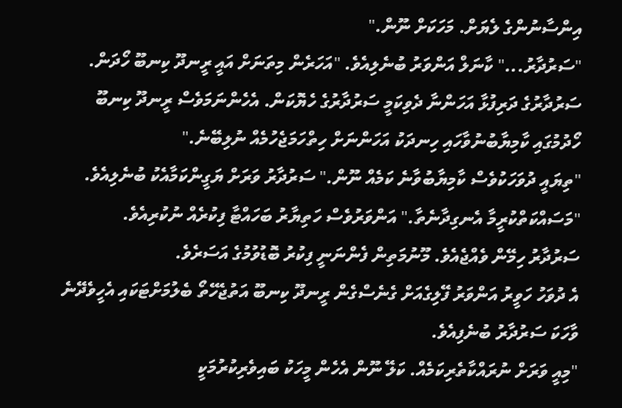އިންސާނުންގެ ލެޔަށް. މަހަކަށް ނޫން."
"ސަރުދާރު..." ކާނަލް އަންވަރު ބުނެލިއެވެ. "އަހަރެން މިތަނަށް އައީ ރީނދޫ ކިނބޫ ހޯދަން. ސަރުދާރުގެ ދަރިފުޅާ އަހަންނާ ދެވިކަމީ ސަރުދާރުގެ ހެޔޮކަން. އެހެންނަމަވެސް ރީނދޫ ކިނބޫ ހޯދުމުގައި ކާމިޔާބުނުވާހައި ހިނދަކު އަހަންނަށް ހިތްހަމަޖެހުމެއް ނުލިބޭނެ."
"ތިޔައީ ދުވަހަކުވެސް ކާމިޔާބުވާނެ ކަމެއް ނޫން." ސަރުދާރު ވަރަށް ޔަގީންކަމާއެކު ބުނެލިއެވެ.
"މަސައްކަތްކުރީމާ އެނގިދާނެތާ." އަންވަރުވެސް ހަތިޔާރު ބަހައްޓާ ފިކުރެއް ނުކުރިއެވެ.
ސަރުދާރު ހިމޭން ވެއްޖެއެވެ. މޫނުމަތިން ފެންނަނީ ފިކުރު ބޮޑުވުމުގެ އަސަރެވެ.
އެ ދުވަހު ހަވީރު އަންވަރު ފޭލިގެއަށް ގެނެސްގެން ރީނދޫ ކިނބޫ އަތުޖެހޭތޯ ބެލުމަށްޓަކައި އެހީވެދޭނެ ވާހަކަ ސަރުދާރު ބުނެފިއެވެ.
"މިއީ ވަރަށް ނުރައްކާތެރިކަމެއް. ކަލޭ ނޫން އެހެން މީހަކު ބައިވެރިކުރުމަކީ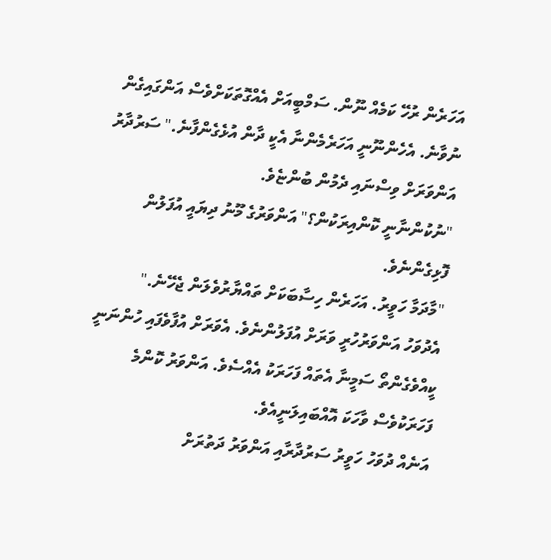އަހަރެން ރުހޭ ކަމެއް ނޫން. ސަމްބީއަށް އެއްގޮތަކަށްވެސް އަންގައިގެން ނުވާނެ. އެހެންނޫނީ އަހަރެމެންނާ އެކީ ދާން އުޅެގެންފާނެ." ސަރުދާރު އަންވަރަށް ވިސްނައި ދެމުން ބުންޏެވެ.
"ނުކުންނާނީ ކޮންއިރަކުން؟" އަންވަރުގެ މޫނު ދިޔައީ އުފަލުން ފޮޅިގެންނެވެ.
"މާދަމާ ހަވީރު. އަހަރެން ހިސާބަކަށް ތައްޔާރުވެލަން ޖެހޭނެ."
އެދުވަހު އަންވަރުހުރީ ވަރަށް އުފަލުންނެވެ. އެވަރަށް އުފާވެފައި ހުންނަނީ ކީއްވެގެންތޯ ސަމީނާ އެތައް ފަހަރަކު އެއްސެވެ. އަންވަރު ކޮންމެ ފަހަރަކުވެސް ވާހަކަ އޮއްބައިލަނީއެވެ.
އަނެއް ދުވަހު ހަވީރު ސަރުދާރާއި އަންވަރު ދަތުރަށް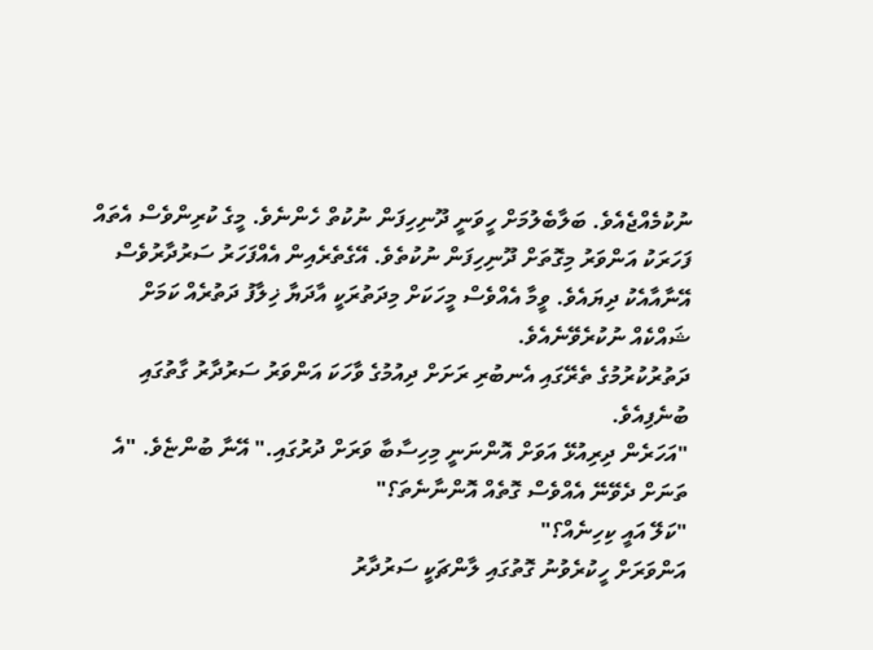ނުކުމެއްޖެއެވެ. ބަލާބެލުމަށް ހީވަނީ ދޫނިހިފަން ނުކުތް ހެންނެވެ. މީގެ ކުރިންވެސް އެތައް ފަހަރަކު އަންވަރު މިގޮތަށް ދޫނިހިފަން ނުކުތެވެ. އޭގެތެރެއިން އެއްފަހަރު ސަރުދާރުވެސް އޭނާއާއެކު ދިޔައެވެ. ވީމާ އެއްވެސް މީހަކަށް މިދަތުރަކީ އާދަޔާ ޚިލާފު ދަތުރެއް ކަމަށް ޝައްކެއް ނުކުރެވޭނެއެވެ.
ދަތުރުކުރުމުގެ ތެރޭގައި އެނބުރި ރަށަށް ދިއުމުގެ ވާހަކަ އަންވަރު ސަރުދާރު ގާތުގައި ބުނެފިއެވެ.
"އަހަރެން ދިރިއުޅޭ އަވަށް އޮންނަނީ މިހިސާބާ ވަރަށް ދުރުގައި." އޭނާ ބުންޏެވެ. "އެ ތަނަށް ދެވޭނޭ އެއްވެސް ގޮތެއް އޮންނާނެތަ؟"
"ކަލޭ އައީ ކިހިނެއް؟"
އަންވަރަށް ހީކުރެވުނު ގޮތުގައި ލާންޗަކީ ސަރުދާރު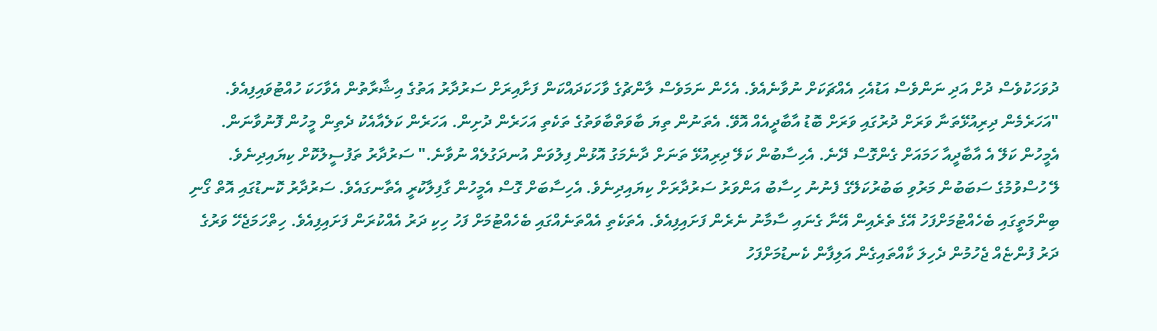ދުވަހަކުވެސް ދުށް އަދި ނަންވެސް އަޑުއެހި އެއްޗަކަށް ނުވާނެއެވެ. އެހެން ނަމަވެސް ލާންޗުގެ ވާހަކަދައްކަން ފަށާއިރަށް ސަރުދާރު އަތުގެ އިޝާރާތުން އެވާހަކަ ހުއްޓުވައިފިއެވެ.
"އަހަރެމެން ދިރިއުޅޭތަނާ ވަރަށް ދުރުގައި ވަރަށް ބޮޑު އާބާދީއެއް އޮވޭ. އެތަނުން ތިޔަ ބާވަތްބާވަތުގެ ތަކެތި އަހަރެން ދުށިން. އަހަރެން ކަލެއާއެކު ދެތިން މީހުން ފޮނުވާނަން. އެމީހުން ކަލޭ އެ އާބާދީއާ ހަމައަށް ގެންގޮސް ދޭނެ. އެހިސާބުން ކަލޭ ދިރިއުޅޭ ތަނަށް ދާނެމަގު އޮޅުން ފިލުވަން އުނދަގުލެއް ނުވާނެ." ސަރުދާރު ތަފުސީލުކޮށް ކިޔައިދިނެވެ.
ލޭ ހުސްވުމުގެ ސަބަބުން މަރުވި ބަބުރުކަލޭގެ ފެނުނު ހިސާބު އަންވަރު ސަރުދާރަށް ކިޔައިދިނެވެ. އެހިސާބަށް ގޮސް އެމީހުން ގާފިލާކުރީ އެތާނގައެވެ. ސަރުދާރު ކޮނޑުގައި އޮތް ގޯނި ބިންމަތީގައި ބެހެއްޓުމަށްފަހު އޭގެ ތެރެއިން އޭނާ ގެނައި ސާމާނު ނެރެން ފަށައިފިއެވެ. އެތަކެތި އެއްތަނެއްގައި ބެހެއްޓުމަށް ފަހު ހިކި ދަރު އެއްކުރަން ފަށައިފިއެވެ. ހިތްހަމަޖެހޭ ވަރުގެ ދަރު ފުންޏެއް ޖެހުމުން ދެހިލަ ކާއްތައިގެން އަލިފާން ކެނޑުމަށްފަހު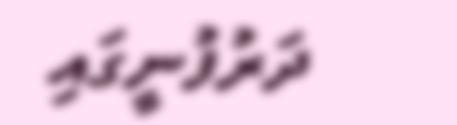ދަރުފުނީގައި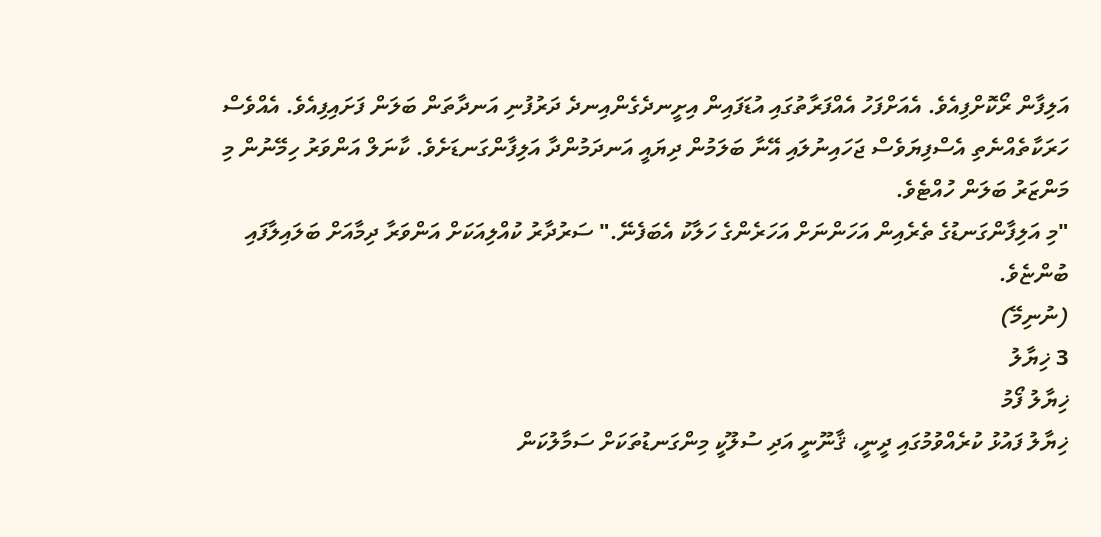އަލިފާން ރޯކޮށްފިއެވެ. އެއަށްފަހު އެއްފަރާތުގައި އުޑަފައިން އިށީނދެގެންއިނދެ ދަރުފުނި އަނދާތަން ބަލަން ފަށައިފިއެވެ. އެއްވެސް ހަރަކާތެއްނެތި އެސްފިޔަވެސް ޖަހައިނުލައި އޭނާ ބަލަމުން ދިޔައީ އަނދަމުންދާ އަލިފާންގަނޑަށެވެ. ކާނަލް އަންވަރު ހިމޭނުން މި މަންޒަރު ބަލަން ހުއްޓެވެ.
"މި އަލިފާންގަނޑުގެ ތެރެއިން އަހަންނަށް އަހަރެންގެ ހަލާކު އެބަފެނޭ." ސަރުދާރު ކުއްލިއަކަށް އަންވަރާ ދިމާއަށް ބަލައިލާފައި ބުންޏެވެ.
(ނުނިމޭ)
3 ޚިޔާލު
ޚިޔާލު ފޯމު
ޚިޔާލު ފައުޅު ކުރެއްވުމުގައި ދީނީ، ޤާނޫނީ އަދި ސުލޫކީ މިންގަނޑުތަކަށް ސަމާލުކަން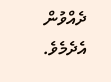ދެއްވުން އެދެމެވެ.